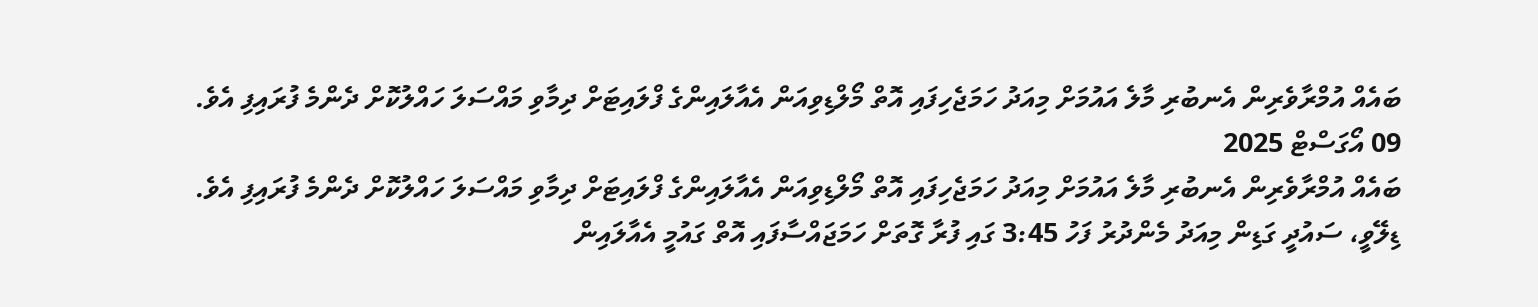ބައެއް އުމްރާވެރިން އެނބުރި މާލެ އައުމަށް މިއަދު ހަމަޖެހިފައި އޮތް މޯލްޑިވިއަން އެއާލައިންގެ ފްލައިޓަށް ދިމާވި މައްސަލަ ހައްލުކޮށް ދެންމެ ފުރައިފި އެވެ.
09 އޯގަސްޓް 2025
ބައެއް އުމްރާވެރިން އެނބުރި މާލެ އައުމަށް މިއަދު ހަމަޖެހިފައި އޮތް މޯލްޑިވިއަން އެއާލައިންގެ ފްލައިޓަށް ދިމާވި މައްސަލަ ހައްލުކޮށް ދެންމެ ފުރައިފި އެވެ.
ޑިލޭވީ، ސައުދީ ގަޑިން މިއަދު މެންދުރު ފަހު 3:45 ގައި ފުރާ ގޮތަށް ހަމަޖައްސާފައި އޮތް ގައުމީ އެއާލައިން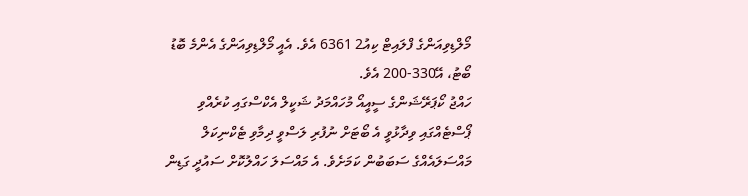މޯލްޑިވިއަންގެ ފްލައިޓް ކިއު2 6361 އެވެ. އެއީ މޯލްޑިވިއަންގެ އެންމެ ބޮޑު ބޯޓު، އޭ330-200 އެވެ.
ހައްޖު ކޯޕަރޭޝަންގެ ސީއީއޯ މުހައްމަދު ޝަކީލް އެކްސްގައި ކުރެއްވި ޕޯސްޓެއްގައި ވިދާޅުވީ އެ ބޯޓަށް ނުފުރި ލަސްވީ ދިމާވި ޓެކްނިކަލް މައްސަލައެއްގެ ސަބަބުން ކަމަށެވެ. އެ މައްސަލަ ހައްލުކޮށް ސައުދީ ގަޑިން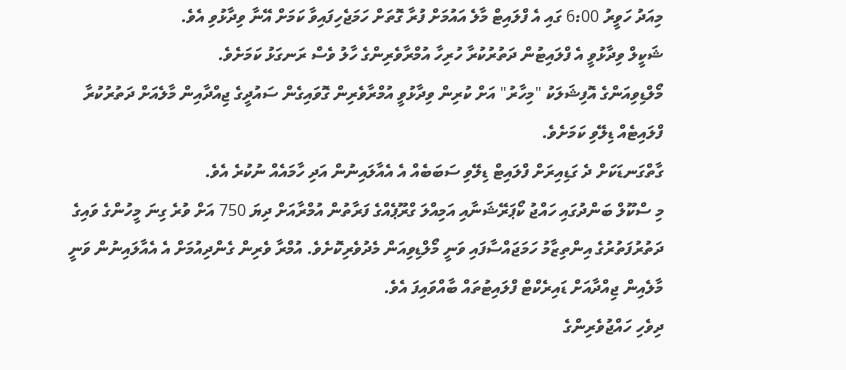މިއަދު ހަވީރު 6:00 ގައި އެ ފްލައިޓް މާލެ އައުމަށް ފުރާ ގޮތަށް ހަމަޖެހިފައިވާ ކަމަށް އޭނާ ވިދާޅުވި އެވެ.
ޝަކީލް ވިދާޅުވީ އެ ފްލައިޓުން ދަތުރުކުރާ ހުރިހާ އުމްރާވެރިންގެ ހާލު ވެސް ރަނގަޅު ކަމަށެވެ.
މޯލްޑިވިއަންގެ އޮފިޝަލަކު "މިހާރު" އަށް ކުރިން ވިދާޅުވީ އުމްރާވެރިން ގޮވައިގެން ސައުދީގެ ޖިއްދާއިން މާލެއަށް ދަތުރުކުރާ ފްލައިޓެއް ޑިލޭވި ކަމަށެވެ.
ގާތްގަނޑަކަށް ދެ ގަޑިއިރަށް ފްލައިޓް ޑިލޭވި ސަބަބެއް އެ އެއާލައިނުން އަދި ހާމައެއް ނުކުރެ އެވެ.
މި ސްކޫލް ބަންދުގައި ހައްޖު ކޯޕަރޭޝަނާއި އަމިއްލަ ގްރޫޕެއްގެ ފަރާތުން އުމްރާއަށް ދިޔަ 750 އަށް ވުރެ ގިނަ މީހުންގެ ވައިގެ ދަތުރުފަތުރުގެ އިންތިޒާމު ހަމަޖައްސާފައި ވަނީ މޯލްޑިވިއަން މެދުވެރިކޮށެވެ. އުމްރާ ވެރިން ގެންދިއުމަށް އެ އެއާލައިނުން ވަނީ މާލެއިން ޖިއްދާއަށް ޑައިރެކްޓް ފްލައިޓުތައް ބާއްވައިފަ އެވެ.
ދިވެހި ހައްޖުވެރިންގެ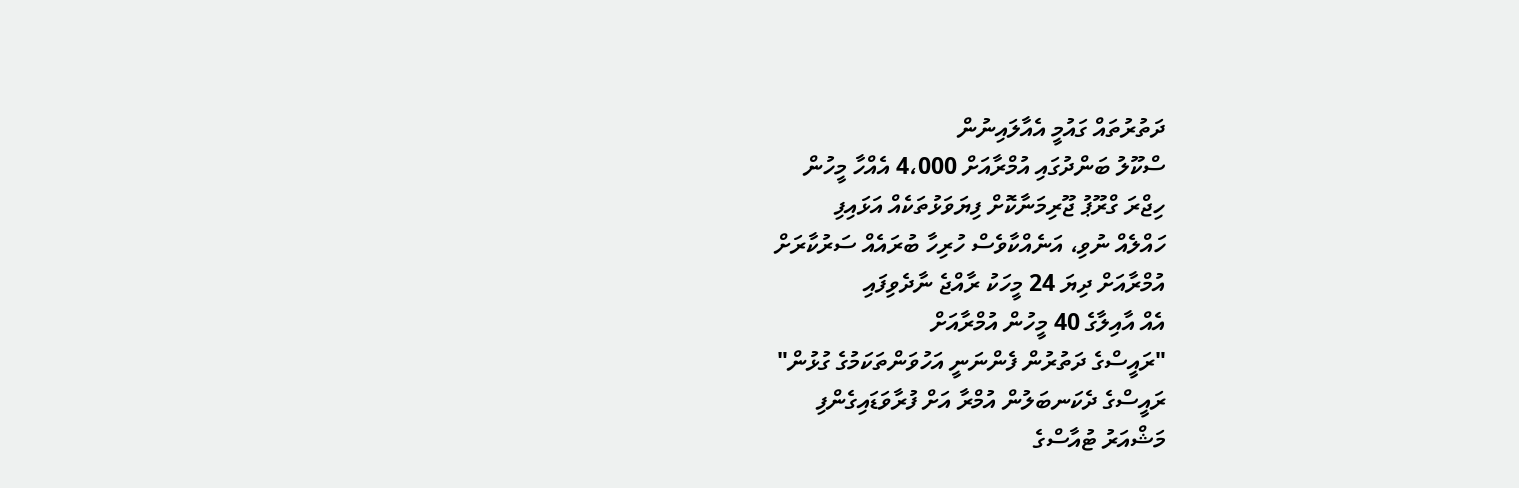ދަތުރުތައް ގައުމީ އެއާލައިނުން
ސްކޫލު ބަންދުގައި އުމްރާއަށް 4،000 އެއްހާ މީހުން
ހިޖްރަ ގްރޫޕު ޖޫރިމަނާކޮށް ފިޔަވަޅުތަކެއް އަޅައިފި
ހައްލެއް ނުވި، އަނެއްކާވެސް ހުރިހާ ބުރައެއް ސަރުކާރަށް
އުމްރާއަށް ދިޔަ 24 މީހަކު ރާއްޖެ ނާދެވިފައި
އެއް އާއިލާގެ 40 މީހުން އުމްރާއަށް
"ރައީސްގެ ދަތުރުން ފެންނަނީ އަހުވަންތަކަމުގެ ގުޅުން"
ރައީސްގެ ދެކަނބަލުން އުމްރާ އަށް ފުރާވަޑައިގެންފި
މަޝްއަރު ޓުއާސްގެ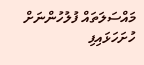މައްސަލަތައް ފުލުހުންނަށް ހުށަހަޅައިފި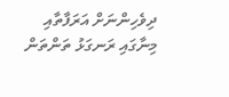ދިވެހިންނަށް އަރަފާތާއި މިނާގައި ރަނގަޅު ތަންތަން